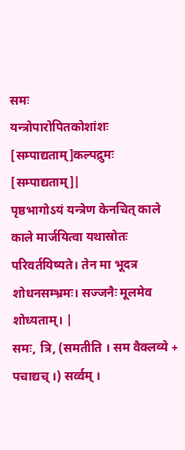समः
यन्त्रोपारोपितकोशांशः
[सम्पाद्यताम्]कल्पद्रुमः
[सम्पाद्यताम्]|
पृष्ठभागोऽयं यन्त्रेण केनचित् काले काले मार्जयित्वा यथास्रोतः परिवर्तयिष्यते। तेन मा भूदत्र शोधनसम्भ्रमः। सज्जनैः मूलमेव शोध्यताम्। |
समः, त्रि, (समतीति । सम वैक्लव्ये + पचाद्यच् ।) सर्व्वम् ।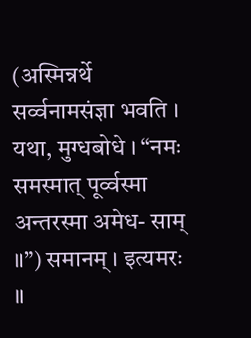(अस्मिन्नर्थे सर्व्वनामसंज्ञा भवति । यथा, मुग्धबोधे । “नमः समस्मात् पूर्व्वस्मा अन्तरस्मा अमेध- साम् ॥”) समानम् । इत्यमरः ॥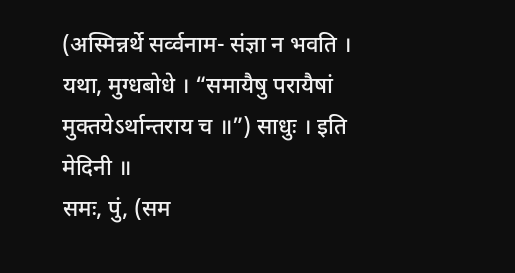(अस्मिन्नर्थे सर्व्वनाम- संज्ञा न भवति । यथा, मुग्धबोधे । “समायैषु परायैषां मुक्तयेऽर्थान्तराय च ॥”) साधुः । इति मेदिनी ॥
समः, पुं, (सम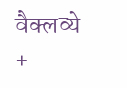वैक्लव्ये +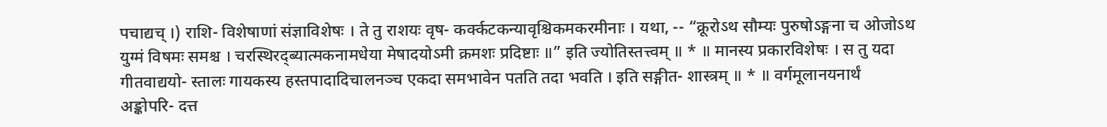पचाद्यच् ।) राशि- विशेषाणां संज्ञाविशेषः । ते तु राशयः वृष- कर्क्कटकन्यावृश्चिकमकरमीनाः । यथा, -- “क्रूरोऽथ सौम्यः पुरुषोऽङ्गना च ओजोऽथ युग्मं विषमः समश्च । चरस्थिरद्ब्यात्मकनामधेया मेषादयोऽमी क्रमशः प्रदिष्टाः ॥” इति ज्योतिस्तत्त्वम् ॥ * ॥ मानस्य प्रकारविशेषः । स तु यदा गीतवाद्ययो- स्तालः गायकस्य हस्तपादादिचालनञ्च एकदा समभावेन पतति तदा भवति । इति सङ्गीत- शास्त्रम् ॥ * ॥ वर्गमूलानयनार्थं अङ्कोपरि- दत्त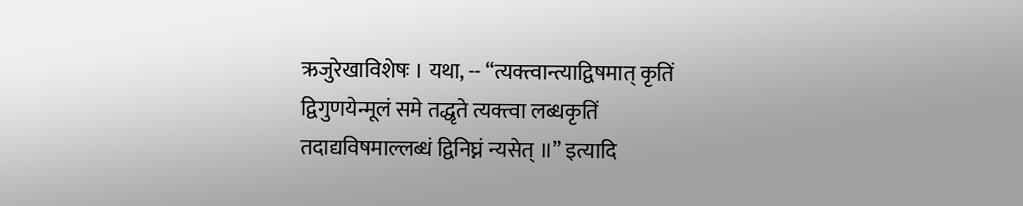ऋजुरेखाविशेषः । यथा, -- “त्यक्त्वान्त्याद्विषमात् कृतिं द्विगुणयेन्मूलं समे तद्धृते त्यक्त्वा लब्धकृतिं तदाद्यविषमाल्लब्धं द्विनिघ्नं न्यसेत् ॥” इत्यादि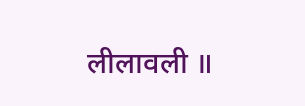लीलावली ॥